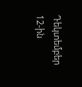Դեկտեմբեր 12-ին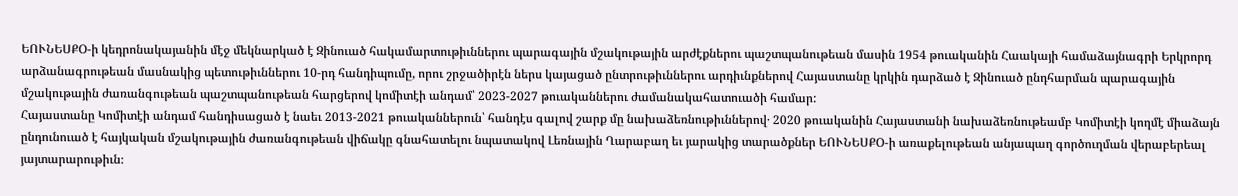ԵՈՒՆԵՍՔՕ-ի կեդրոնակայանին մէջ մեկնարկած է Զինուած հակամարտութիւններու պարագային մշակութային արժէքներու պաշտպանութեան մասին 1954 թուականին Հաակայի համաձայնագրի Երկրորդ արձանագրութեան մասնակից պետութիւններու 10-րդ հանդիպումը, որու շրջածիրէն ներս կայացած ընտրութիւններու արդիւնքներով Հայաստանը կրկին դարձած է Զինուած ընդհարման պարագային մշակութային ժառանգութեան պաշտպանութեան հարցերով կոմիտէի անդամ՝ 2023-2027 թուականներու ժամանակահատուածի համար:
Հայաստանը Կոմիտէի անդամ հանդիսացած է նաեւ 2013-2021 թուականներուն՝ հանդէս գալով շարք մը նախաձեռնութիւններով․ 2020 թուականին Հայաստանի նախաձեռնութեամբ Կոմիտէի կողմէ միաձայն ընդունուած է հայկական մշակութային ժառանգութեան վիճակը գնահատելու նպատակով Լեռնային Ղարաբաղ եւ յարակից տարածքներ ԵՈՒՆԵՍՔՕ-ի առաքելութեան անյապաղ գործուղման վերաբերեալ յայտարարութիւն։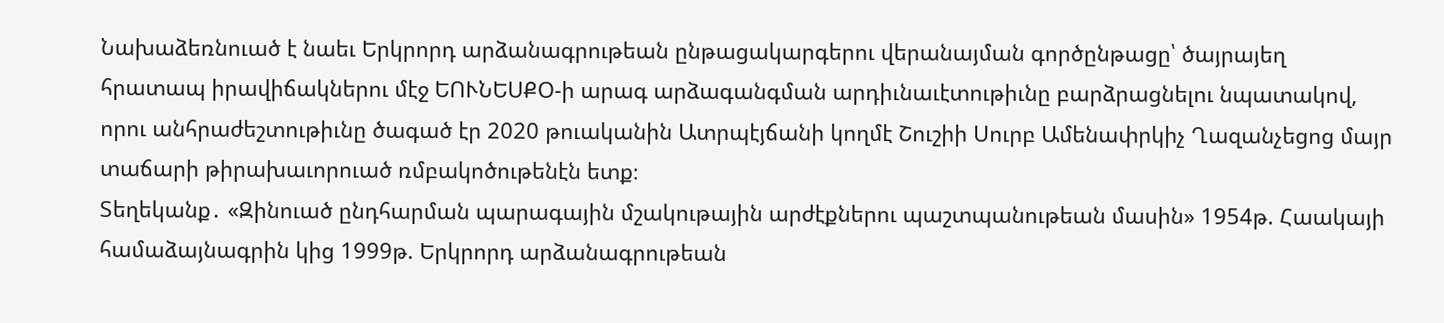Նախաձեռնուած է նաեւ Երկրորդ արձանագրութեան ընթացակարգերու վերանայման գործընթացը՝ ծայրայեղ հրատապ իրավիճակներու մէջ ԵՈՒՆԵՍՔՕ-ի արագ արձագանգման արդիւնաւէտութիւնը բարձրացնելու նպատակով, որու անհրաժեշտութիւնը ծագած էր 2020 թուականին Ատրպէյճանի կողմէ Շուշիի Սուրբ Ամենափրկիչ Ղազանչեցոց մայր տաճարի թիրախաւորուած ռմբակոծութենէն ետք։
Տեղեկանք․ «Զինուած ընդհարման պարագային մշակութային արժէքներու պաշտպանութեան մասին» 1954թ. Հաակայի համաձայնագրին կից 1999թ. Երկրորդ արձանագրութեան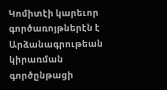Կոմիտէի կարեւոր գործառոյթներէն է Արձանագրութեան կիրառման գործընթացի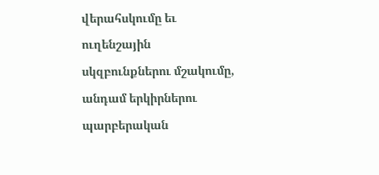վերահսկումը եւ ուղենշային սկզբունքներու մշակումը, անդամ երկիրներու պարբերական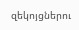զեկոյցներու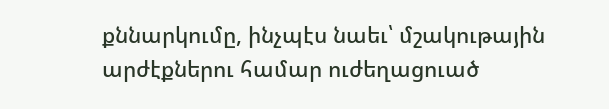քննարկումը, ինչպէս նաեւ՝ մշակութային արժէքներու համար ուժեղացուած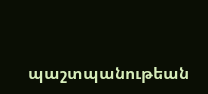պաշտպանութեան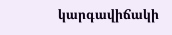կարգավիճակի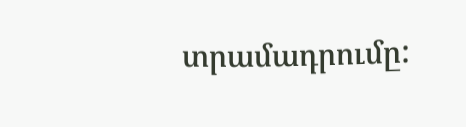տրամադրումը: